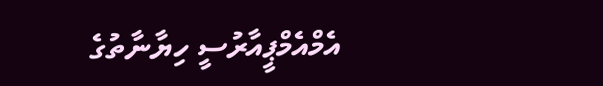އެމްއެމްޕީއާރުސީ ހިޔާނާތުގެ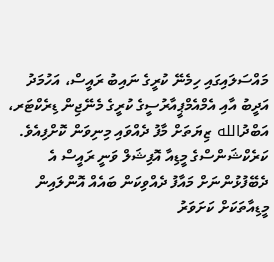މައްސަލައިގައި ހިމެނޭ ކުރީގެ ނައިބު ރައީސް، އަހުމަދު އަދީބު އާއި އެމްއެމްޕީއާރުސީގެ ކުރީގެ މެނޭޖިން ޑިރެކްޓަރ، އަބްދުالله ޒިޔަތަށް މާފު ދެއްވައި މިނިވަން ކޮށްފިއެވެ.
ކަރެކްޝަންސްގެ މީޑިއާ އޮފިޝަލް ވަނީ ރައީސް އެ ދެބޭފުޅުންނަށް މައާފު ދެއްވިކަން ބައެއް އޮންލައިން މީޑިއާތަކަށް ކަށަވަރު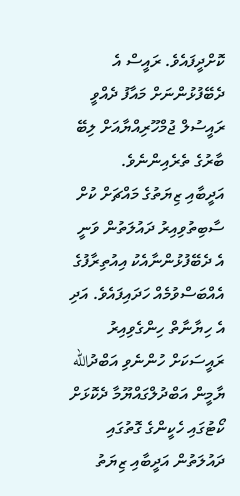ކޮށްދީފައެވެ. ރައީސް އެ ދެބޭފުޅުންނަށް މައާފު ދެއްވީ ރައީސުލް ޖުމްހޫރިއްޔާއަށް ލިބޭ ބާރުގެ ތެރެއިންނެވެ.
އަދީބާއި ޒިޔަތުގެ މައްޗަށް ކުށް ސާބިތުވިއިރު ދައުލަތުން ވަނީ އެ ދެބޭފުޅުންނާއެކު އިއުތިރާފުގެ އެއްބަސްވުމެއް ހަދައިފައެވެ. އަދި އެ ހިޔާނާތް ހިންގެވިއިރު ރައީސަކަށް ހުންނެވި އަބްދުالله ޔާމީން އަބްދުލްގައްޔޫމާ ދެކޮޅަށް ކޯޓުގައި ހެކީންގެ ގޮތުގައި ދައުލަތުން އަދީބާއި ޒިޔަތު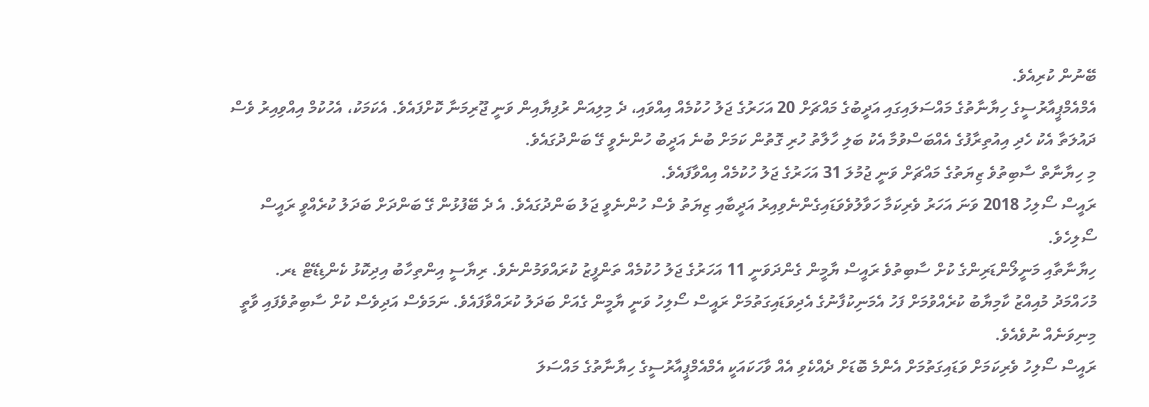ބޭނުން ކުރިއެވެ.
އެމްއެމްޕީއާރުސީގެ ހިޔާނާތުގެ މައްސަލައިގައި އަދީބުގެ މައްޗަށް 20 އަހަރުގެ ޖަލު ހުކުމެއް އިއްވައި، ދެ މިލިއަން ރުފިޔާއިން ވަނީ ޖޫރިމަނާ ކޮށްފައެވެ. އެކަމަކު، އެހުކުމް އިއްވިއިރު ވެސް ދައުލަތާ އެކު ހެދި އިއުތިރާފުގެ އެއްބަސްވުމާ އެކު ބަލި ހާލާތު ހުރި ގޮތުން ކަމަށް ބުނެ އަދީބު ހުންނެވީ ގޭ ބަންދުގައެވެ.
މި ހިޔާނާތް ސާބިތުވެ ޒިޔަތުގެ މައްޗަށް ވަނީ ޖުމުލަ 31 އަހަރުގެ ޖަލު ހުކުމެއް އިއްވާފައެވެ.
ރައީސް ސޯލިހު 2018 ވަނަ އަހަރު ވެރިކަމާ ހަވާލުވެވަޑައިގެންނެވިއިރު އަދީބާއި ޒިޔަތު ވެސް ހުންނެވީ ޖަލު ބަންދުގައެވެ. އެ ދެ ބޭފުޅުން ގޭ ބަންދަށް ބަދަލު ކުރެއްވީ ރައީސް ސޯލިހެވެ.
ހިޔާނާތާއި މަނީލޯންޑަރިންގެ ކުށް ސާބިތުވެ ރައީސް ޔާމީން ގެންދަވަނީ 11 އަހަރުގެ ޖަލު ހުކުމެއް ތަންފީޒު ކުރައްވަމުންނެވެ. ރިޔާސީ އިންތިހާބު އިދިކޮޅު ކެންޑިޑޭޓް ޑރ. މުހައްމަދު މުއިއްޒު ކާމިޔާބު ކުރެއްވުމަށް ފަހު އެމަނިކުފާނުގެ އެދިވަޑައިގަތުމަށް ރައީސް ސޯލިހު ވަނީ ޔާމީން ގެއަށް ބަދަލު ކުރައްވާފައެވެ. ނަމަވެސް އަދިވެސް ކުށް ސާބިތުވެފައި ވާތީ މިނިވަނެއް ނުވެއެވެ.
ރައީސް ސޯލިހު ވެރިކަމަށް ވަޑައިގަތުމަށް އެންމެ ބޮޑަށް ދެއްކެވި އެއް ވާހަކައަކީ އެމްއެމްޕީއާރުސީގެ ހިޔާނާތުގެ މައްސަލަ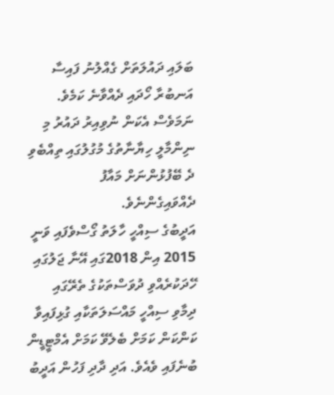ބަލައި ދައުލަތަށް ގެއްލުނު ފައިސާ އަނބުރާ ހޯދައި ދެއްވާނެ ކަމެވެ. ނަމަވެސް އެކަން ނުވިއިރު ދައުރު މި ނިންމާލީ ހިޔާނާތުގެ މުގުލުގައި ތިއްބެވި ދެ ބޭފުޅުންނަށް މައާފު ދެއްވައިގެންނެވެ.
އަދީބުގެ ސިއްހީ ހާލަތު ގޯސްވެފައި ވަނީ 2015 އިން 2018ގައި އޭނާ ޖަލުގައި ހޭދަކުރެއްވި ދުވަސްތަކުގެ ތެރޭގައި ދިމާވި ސިއްހީ މައްސަލަތަކާއި ގުޅިފައިވާ ކަންކަން ކަމަށް ބެލެވޭ ކަމަށް އެމްޓީޑީން ބުނެފައި ވެއެވެ. އަދި ދާދި ފަހުން އަދީބު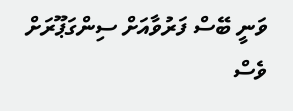ވަނީ ބޭސް ފަރުވާއަށް ސިންގަޕޫރަށް ވެސް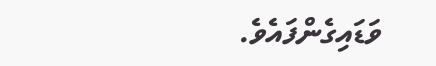ވަޑައިގެންފައެވެ.